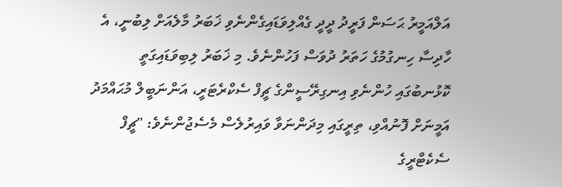އަލްއަމީރު ޙަސަން ފަރީދު ދީދީ ގެއްލިވަޑައިގެންނެވި ޚަބަރު މާލެއަށް ލިބުނީ، އެ ހާދިސާ ހިނގުމުގެ ހަތަރު ދުވަސް ފަހުންނެވެ. މި ޚަބަރު ލިބިވަޑައިގަތީ ކޮޅުނބުގައި ހުންނެވި އިނގިރޭސީންގެ ޗީފް ސެކްރެޓަރީ، އަންނަބީލް މުޙައްމަދު އަމީނަށް ފޮނުއްވި، ތިރީގައި މިދަންނަވާ ވައިރުލެސް މެސެޖުންނެވެ: "ޗީފް ސެކެޓްރީގެ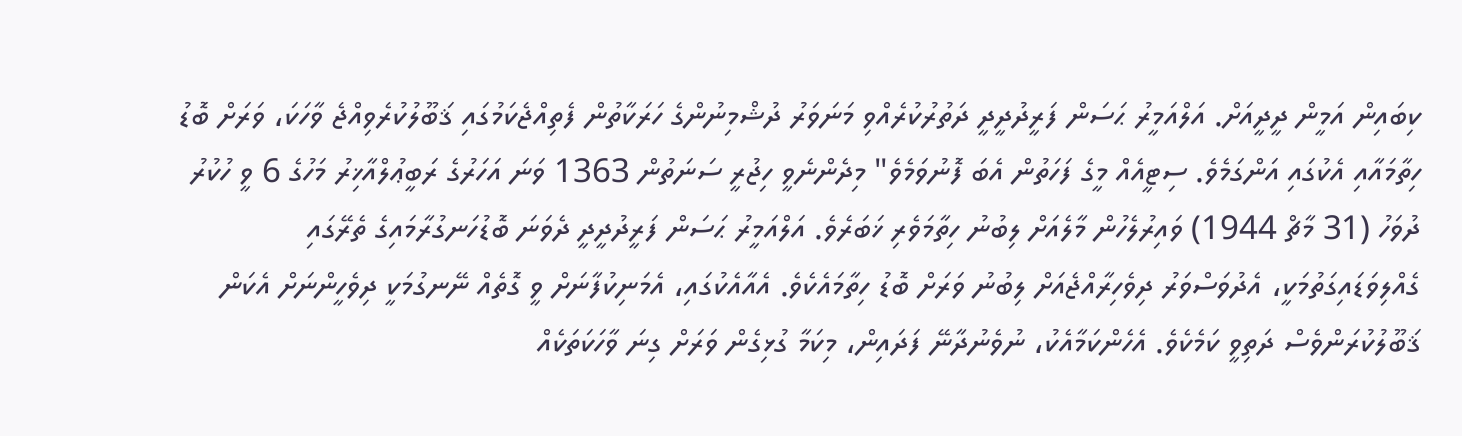ކިބައިން އަމީން ދީދީއަށް. އަލްއަމީރު ޙަސަން ފަރީދުދީދީ ދަތުރުކުރެއްވި މަނަވަރު ދުޝްމިނުންގެ ހަރަކާތުން ފެތިއްޖެކަމުގައި ޤަބޫލުކުރެވިއްޖެ ވާހަކަ، ވަރަށް ބޮޑު ހިތާމައާއި އެކުގައި އަންގަމެވެ. ސިޓީއެއް މީގެ ފަހަތުން އެބަ ފޮނުވަމެވެ" މިދެންނެވީ ހިޖުރީ ސަނަތުން 1363 ވަނަ އަހަރުގެ ރަބީޢުލްއާޚިރު މަހުގެ 6 ވީ ހުކުރު ދުވަހު (31 މާޗް 1944) ވައިރުލެހުން މާލެއަށް ލިބުނު ހިތާމަވެރި ޚަބަރެވެ. އަލްއަމީރު ޙަސަން ފަރީދުދީދީ ދެވަނަ ބޮޑުހަނގުރާމައިގެ ތެރޭގައި ގެއްލިވަޑައިގަތުމަކީ، އެދުވަސްވަރު ދިވެހިރާއްޖެއަށް ލިބުނު ވަރަށް ބޮޑު ހިތާމައެކެވެ. އެއާއެކުގައި، އެމަނިކުފާނަށް ވީ ގޮތެއް ނޭނގުމަކީ ދިވެހީންނަށް އެކަން ޤަބޫލުކުރަންވެސް ދަތިވީ ކަމެކެވެ. އެހެންކަމާއެކު، ނުވެނުދާނޭ ފަދައިން، މިކަމާ ގުޅިގެން ވަރަށް ގިނަ ވާހަކަތަކެއް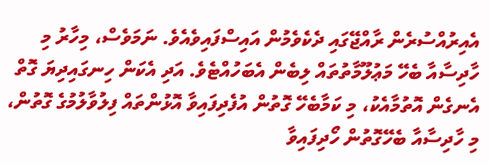އެއިރުއްސުރެން ރާއްޖޭގައި ދެކެވެމުން އައިސްފައިވެއެވެ. ނަމަވެސް، މިހާރު މި ހާދިސާއާ ބެހޭ މަޢުލޫމާތުތައް ލިބެން އެބަހުއްޓެވެ. އަދި އެކަން ހިނގައިދިޔަ ގޮތް އެނގެން އޮތުމާއެކު، މި ކަމާބެހޭ ގޮތުން އުފެދިފައިވާ އޮޅުންތައް ފިލުވާލުމުގެ ގޮތުން، މި ހާދިސާއާ ބެހޭގޮތުން ހޯދިފައިވާ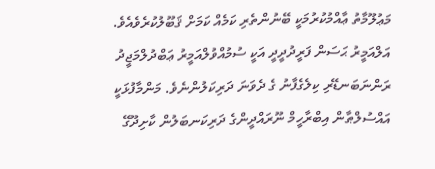މަޢުލޫމާތު ޢާއްމުކުރުމަކީ ބޭނުންތެރި ކަމެއް ކަމަށް ޤަބޫލުކުރެވެއެވެ. އަލްއަމީރު ޙަސަން ފަރީދުދީދީ އަކީ ސުމުއްވުލްއަމީރު ޢަބްދުލްމަޖީދު ރަންނަބަނޑޭރި ކިލެގެފާނު ގެ ދެވަނަ ދަރިކަލުންނެވެ. މަންމާފުޅަކީ އައްސުލްޠާން އިބްރާހީމް ނޫރައްދީންގެ ދަރިކަނބަލުން ކާށިދޫގޭ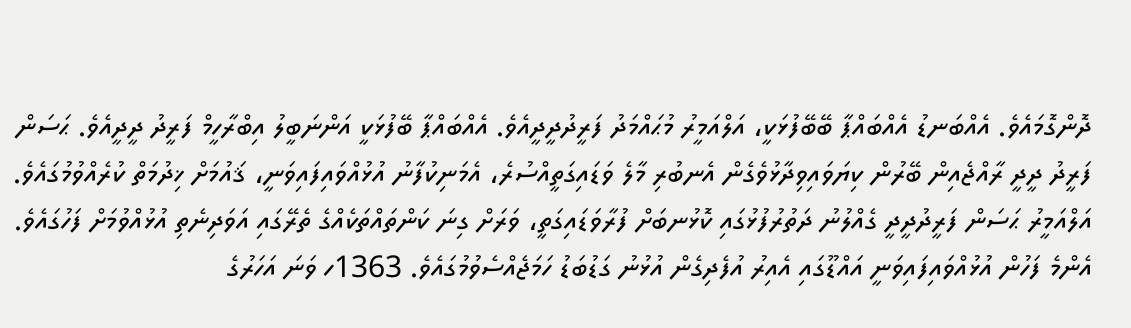ދޮންގޮމައެވެ. އެއްބަނޑު އެއްބައްޕާ ބޭބޭފުޅަކީ، އަލްއަމީރު މުޙައްމަދު ފަރީދުދީދީއެވެ. އެއްބައްޕާ ބޭފުޅަކީ އަންނަބީލު އިބްރާހީމް ފަރީދު ދީދީއެވެ. ޙަސަން ފަރީދު ދީދީ ރާއްޖެއިން ބޭރުން ކިޔަވައިވިދާޅުވެގެން އެނބުރި މާލެ ވަޑައިގަތީއްސުރެ، އެމަނިކުފާނު އުޅުއްވައިފައިވަނީ، ޤައުމަށް ޚިދުމަތް ކުރެއްވުމުގައެވެ.
އަލްއަމީރު ޙަސަން ފަރީދުދީދީ ގެއްލުނު ދަތުރުފުޅުގައި ކޮޅުނބަށް ފުރާވަޑައިގަތީ، ވަރަށް ގިނަ ކަންތައްތަކެއްގެ ތެރޭގައި އަވަދިނެތި އުޅުއްވުމަށް ފަހުގައެވެ. އެންމެ ފަހުން އުޅުއްވައިފައިވަނީ އައްޑޫގައި އެއިރު އުފެދިގެން އުޅުނު ގަޑުބަޑު ހަމަޖެއްސެވުމުގައެވެ. 1363ހ ވަނަ އަހަރުގެ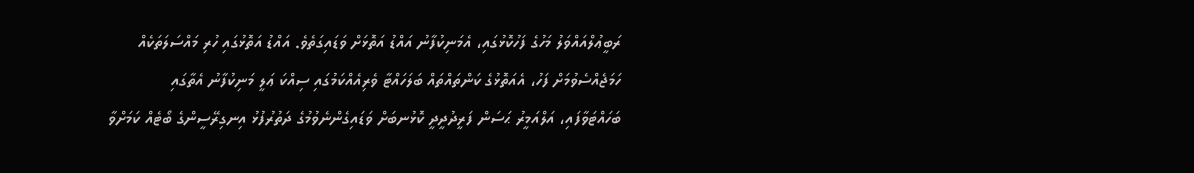ރަބީޢުލްއައްވަލު މަހުގެ ފަހުކޮޅުގައި، އެމަނިކުފާނު އައްޑު އަތޮޅަށް ވަޑައިގަތެވެ. އައްޑު އަތޮޅުގައި ހުރި މައްސަލަތަކެއް ހަމަޖެއްސެވުމަށް ފަހު، އެއަތޮޅުގެ ކަންތައްތައް ބަލަހައްޓާ ވެރިއެއްކަމުގައި ސިއްކަ ޢަލީ މަނިކުފާނު އެތާގައި ބަހައްޓަވާފައި، އަލްއަމީރު ޙަސަން ފަރީދުދީދީ ކޮޅުނބަށް ވަޑައިގެންނެވުމުގެ ދަތުރުފުޅު އިނގިރޭސީންގެ ބޯޓެއް ކަމަށްވާ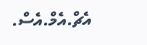އެޗް.އެމް.އެސް.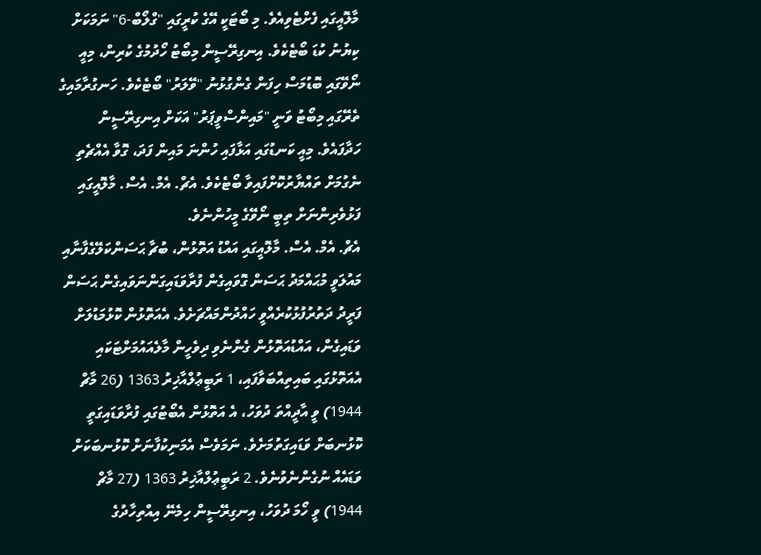މާލޮއީގައި ފެށްޓެވިއެވެ. މި ބޯޓަކީ އޭގެ ކުރީގައި "ގްލޯބް-6" ނަމަކަށް ކިޔުނު ކުޑަ ބޯޓެކެވެ. އިނގިރޭސީން މިބޯޓު ހޯދުމުގެ ކުރިން، މިއީ ނޯވޭގައި ބޮޑުމަސް ހިފަން ގެންގުޅުނު "ވޭލަރު" ބޯޓެކެވެ. ހަނގުރާމައިގެ ތެރޭގައި މިބޯޓު ވަނީ "މައިންސްވީޕަރު" އަކަށް އިނގިރޭސީން ހަދާފައެވެ. މިއީ ކަނޑުގައި އަޅާފައި ހުންނަ މައިން ފަދަ، ގޮވާ އެއްޗެތި ނެގުމަށް ތައްޔާރުކޮށްފައިވާ ބޯޓެކެވެ. އެޗް. އެމް. އެސް. މާލޮއީގައި ފަޅުވެރިންނަށް ތިބީ ނޯވޭގެ މީހުންނެވެ.
އެޗް. އެމް. އެސް. މާލޮއީގައި އައްޑު އަތޮޅުން، ބުޗާ ޙަސަންކަލޭގެފާނާއި މައުލަވީ މުޙައްމަދު ޙަސަން ގޮވައިގެން ފުރާވަޑައިގަންނަވައިގެން ޙަސަން ފަރީދު ދަތުރުފުޅުކުރެއްވީ ހައްދުންމައްޗަށެވެ. އެއަތޮޅުން ކޮޅުމަޑުލަށް ވަޑައިގެން، އައްޑުއަތޮޅުން ގެންނެވި ދިވެހީން މާލެއައުމަށްޓަކައި އެއަތޮޅުގައި ބައިތިއްބަވާފައި، 1 ރަބީޢުލްއާޚިރު 1363 (26 މާޗް 1944) ވީ އާދީއްތަ ދުވަހު، އެ އަތޮޅުން އެބޯޓުގައި ފުރާވަޑައިގަތީ ކޮޅުނބަށް ވަޑައިގަތުމަށެވެ. ނަމަވެސް އެމަނިކުފާނަށް ކޮޅުނބަކަށް ވަޑައެއް ނުގެންނެވުނެވެ. 2 ރަބީޢުލްއާޚިރު 1363 (27 މާޗް 1944) ވީ ހޯމަ ދުވަހު، އިނގިރޭސީން ހިމެނޭ އިއްތިހާދުގެ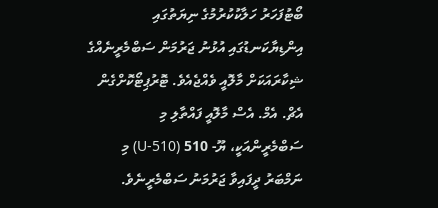ބޯޓުފަހަރު ހަލާކުކުރުމުގެ ނިޔަތުގައި އިންޑިޔާކަނޑުގައި އުޅުނު ޖަރުމަން ސަބްމެރީނެއްގެ ޝިކާރައަކަށް މާލޮއީ ވެއްޖެއެވެ. ޓޮރުޕިޓޯކޮށްގެން އެޗް. އެމް. އެސް މާލޮއީ ފައްތާލި މި ސަބްމެރީންއަކީ، ޔޫ- 510 (U-510) މި ނަމްބަރު ދީފައިވާ ޖަރުމަނު ސަބްމެރީނެވެ.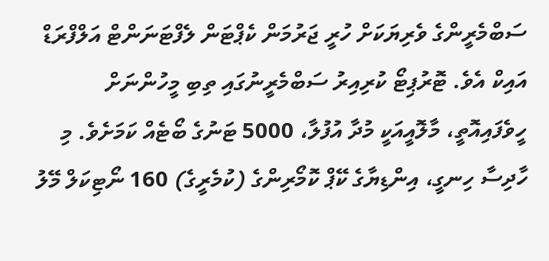ސަބްމެރީންގެ ވެރިޔަކަށް ހުރީ ޖަރުމަން ކެޕްޓަން ލެފްޓަނަންޓް އަލްފްރަޑް އައިކް އެވެ. ޓޮރުޕިޓޯ ކުރިއިރު ސަބްމެރީނުގައި ތިބި މީހުންނަށް ހީވެފައިއޮތީ، މާލޮއީއަކީ މުދާ އުފުލާ، 5000 ޓަނުގެ ބޯޓެއް ކަމަށެވެ. މި ހާދިސާ ހިނގީ، އިންޑިޔާގެ ކޭޕް ކޮމޯރިންގެ (ކުމެރީގެ) 160 ނޯޓިކަލް މޭލު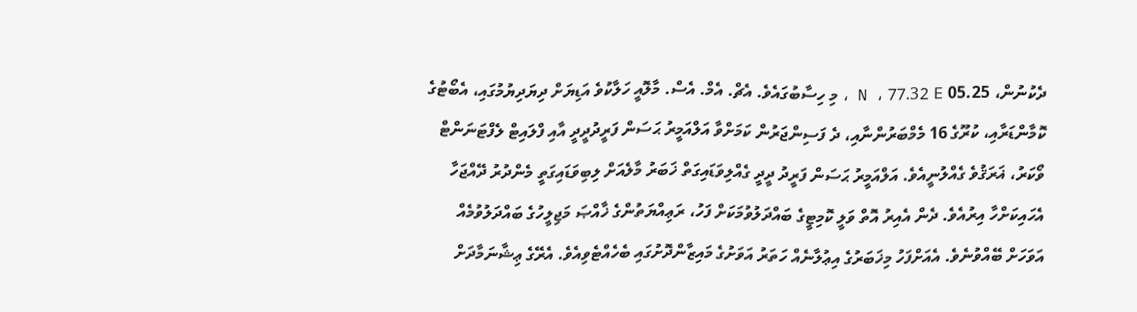ދެކުނުން، 05.25 N ، 77.32 E ، މި ހިސާބުގައެވެ. އެޗް. އެމް. އެސް. މާލޮއީ ހަލާކުވެ އަޑިޔަށް ދިޔަދިޔުމުގައި، އެބޯޓުގެ ކޮމާންޑަރާއި، ކުރޫގެ 16 މެމްބަރުންނާއި، ދެ ފަސިންޖަރުން ކަމަށްވާ އަލްއަމީރު ޙަސަން ފަރީދުދީދީ އާއި ފްލައިޓް ލެފްޓަނަންޓް ވޯކަރު، ޣަރަޤުވެ ގެއްލުނީއެވެ. އަލްއަމީރު ޙަސަން ފަރީދު ދީދީ ގެއްލިވަޑައިގަތް ޚަބަރު މާލެއަށް ލިބިވަޑައިގަތީ މެންދުރު ދޭއްޖަހާ އެހައިކަށްހާ އިރުއެވެ. ދެން އެއިރު އޮތް ވަލީ ކޮމިޓީގެ ބައްދަލުވުމަކަށް ފަހު، ރަޢިއްޔަތުންގެ ޚާއްޞަ މަޖިލީހުގެ ބައްދަލުވުމެއް އަވަހަށް ބޭއްވުނެވެ. އެއަށްފަހު މިޚަބަރުގެ އިޢުލާނެއް ހަތަރު އަވަށުގެ މައިޒާންދޮށުގައި ބެހެއްޓެވިއެވެ. އެރޭގެ ޢިޝާނަމާދަށް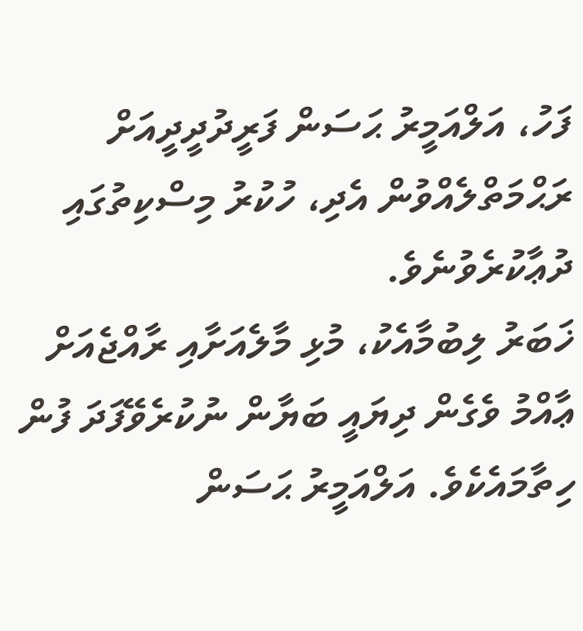ފަހު، އަލްއަމީރު ޙަސަން ފަރީދުދީދީއަށް ރަޙްމަތްލެއްވުން އެދި، ހުކުރު މިސްކިތުގައި ދުޢާކުރެވުނެވެ.
ޚަބަރު ލިބުމާއެކު، މުޅި މާލެއަށާއި ރާއްޖެއަށް ޢާއްމު ވެގެން ދިޔައީ ބަޔާން ނުކުރެވޭފަދަ ފުން ހިތާމައެކެވެ. އަލްއަމީރު ޙަސަން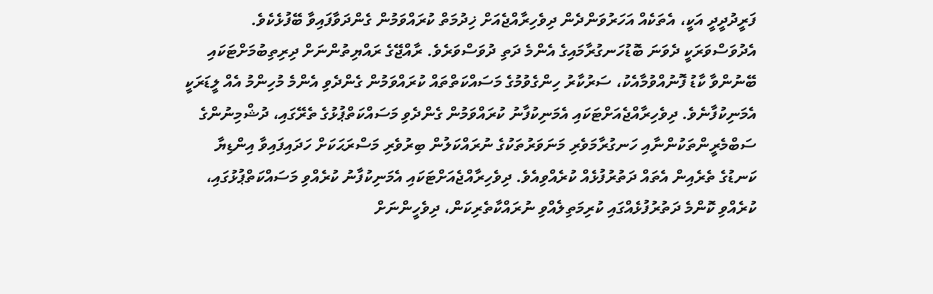ފަރީދުދީދީ އަކީ، އެތަކެއް އަހަރުވަންދެން ދިވެހިރާއްޖެއަށް ޚިދުމަތް ކުރައްވަމުން ގެންދަވާފައިވާ ބޭފުޅެކެވެ. އެދުވަސްވަރަކީ ދެވަނަ ބޮޑުހަނގުރާމައިގެ އެންމެ ދަތި ދުވަސްވަރެވެ. ރާއްޖޭގެ ރައްޔިތުންނަށް ދިރިތިބުމަށްޓަކައި ބޭނުންވާ ކާޑު ފޮނުއްވުމާއެކު، ސަރުކާރު ހިންގެވުމުގެ މަސައްކަތްތައް ކުރައްވަމުން ގެންދެވި އެންމެ މުހިންމު އެއް ލީޑަރަކީ އެމަނިކުފާނެވެ. ދިވެހިރާއްޖެއަށްޓަކައި އެމަނިކުފާނު ކުރައްވަމުން ގެންދެވި މަސައްކަތްޕުޅުގެ ތެރޭގައި، ދުޝްމިނުންގެ ސަބްމެރީންތަކުންނާއި ހަނގުރާމަވެރި މަނަވަރުތަކުގެ ނުރައްކަލުން ބިރުވެރި މަސްރަޙަކަށް ހަދައިފައިވާ އިންޑިޔާ ކަނޑުގެ ތެރެއިން އެތައް ދަތުރުފުޅެއް ކުރެއްވިއެވެ. ދިވެހިރާއްޖެއަށްޓަކައި އެމަނިކުފާނު ކުރެއްވި މަސައްކަތްޕުޅުގައި، ކުރެއްވި ކޮންމެ ދަތުރުފުޅެއްގައި ކުރިމަތިލެއްވި ނުރައްކާތެރިކަން، ދިވެހީންނަށް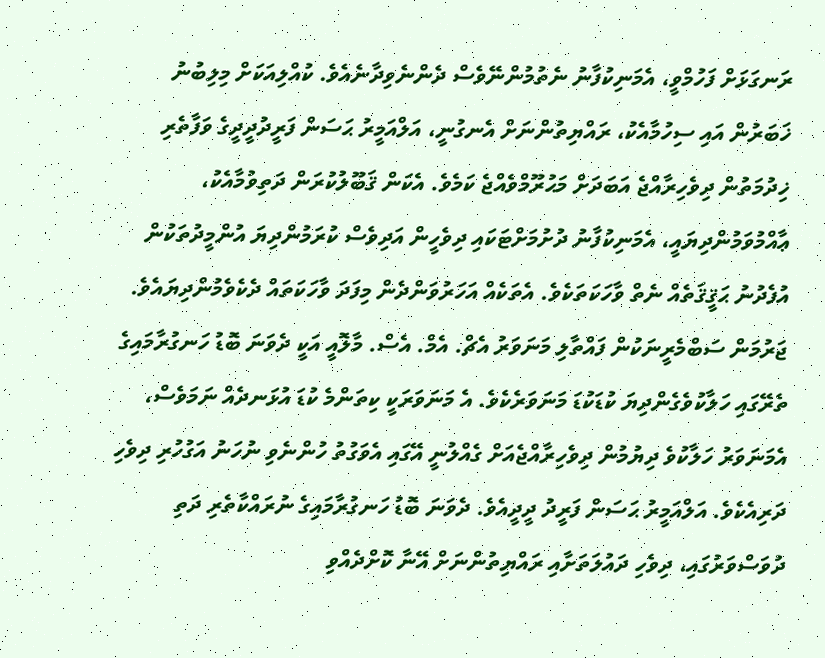ރަނގަޅަށް ފަހުމްވީ، އެމަނިކުފާނު ނެތުމުންނޭވެސް ދެންނެވިދާނެއެވެ. ކުއްލިއަކަށް މިލިބުނު ޚަބަރުން އައި ސިހުމާއެކު، ރައްޔިތުންނަށް އެނގުނީ، އަލްއަމީރު ޙަސަން ފަރީދުދީދީގެ ވަފާތެރި ޚިދުމަތުން ދިވެހިރާއްޖެ އަބަދަށް މަޙުރޫމްވެއްޖެ ކަމެވެ. އެކަން ޤަބޫލުކުރަން ދަތިވުމާއެކު، ޢާއްމުވަމުންދިޔައީ، އެމަނިކުފާނު ދުށުމަށްޓަކައި ދިވެހީން އަދިވެސް ކުރަމުންދިޔަ އުންމީދުތަކުން އުފެދުނު ޙަޤީޤަތެއް ނެތް ވާހަކަތަކެވެ. އެތަކެއް އަހަރުވަންދެން މިފަދަ ވާހަކަތައް ދެކެވެމުންދިޔައެވެ. ޖަރުމަން ސަބްމެރީނަކުން ފައްތާލި މަނަވަރު އެޗް. އެމް. އެސް. މާލޮއީ އަކީ ދެވަނަ ބޮޑު ހަނގުރާމައިގެ ތެރޭގައި ހަލާކުވެގެންދިޔަ ކުޑަކުޑަ މަނަވަރެކެވެ. އެ މަނަވަރަކީ ކިތަންމެ ކުޑަ އުޅަނދެއް ނަމަވެސް، އެމަނަވަރު ހަލާކުވެ ދިޔުމުން ދިވެހިރާއްޖެއަށް ގެއްލުނީ އޭގައި އެވަގުތު ހުންނެވި ނުހަނު އަގުހުރި ދިވެހި ދަރިއެކެވެ. އަލްއަމީރު ޙަސަން ފަރީދު ދީދީއެވެ. ދެވަނަ ބޮޑު ހަނގުރާމައިގެ ނުރައްކާތެރި ދަތި ދުވަސްވަރުގައި، ދިވެހި ދައުލަތަށާއި ރައްޔިތުންނަށް އޭނާ ކޮށްދެއްވި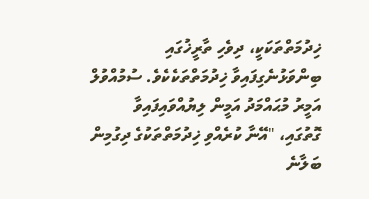ޚިދުމަތްތަކަކީ، ދިވެހި ތާރީޚުގައި ބިންވަޅުނެގިފައިވާ ޚިދުމަތްތަކެކެވެ. ސުމުއްވުލް އަމީރު މުޙައްމަދު އަމީން ލިޔުއްވައިފައިވާ ގޮތުގައި، "އޭނާ ކުރެއްވި ޚިދުމަތްތަކުގެ ދިގުމިން ބަލާނެ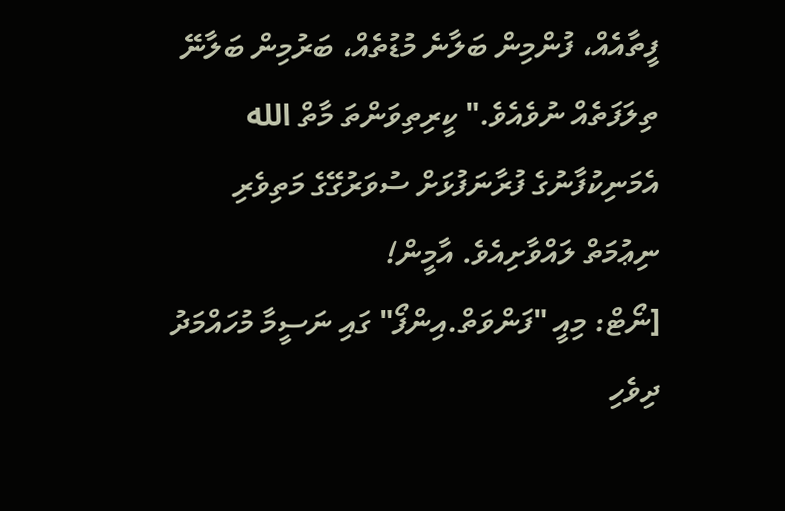ފީތާއެއް، ފުންމިން ބަލާނެ މުޑުތެއް، ބަރުމިން ބަލާނޭ ތިލަފަތެއް ނުވެއެވެ." ކީރިތިވަންތަ މާތް الله އެމަނިކުފާނުގެ ފުރާނަފުޅަށް ސުވަރުގޭގެ މަތިވެރި ނިޢުމަތް ލައްވާށިއެވެ. އާމީން!
[ނޯޓް: މިއީ "ފަންވަތް.އިންފޯ" ގައި ނަސީމާ މުހައްމަދު ދިވެހި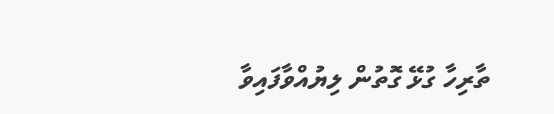ތާރިހާ ގުޅޭ ގޮތުން ލިޔުއްވާފައިވާ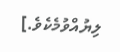ލިޔުއްވުމެކެވެ.]